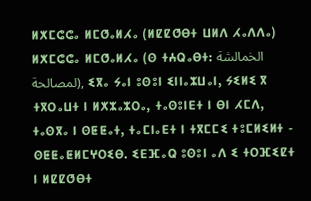ⵍⵅⵎⵛⵛⴰ ⵍⵎⵚⴰⵍⵃⴰ (ⵍⵇⵇⵚⴱⵜ ⵡⵍⴷ ⵃⴰⴷⴷⴰ)
ⵍⵅⵎⵛⵛⴰ ⵍⵎⵚⴰⵍⵃⴰ (ⵙ ⵜⵄⵕⴰⴱⵜ: الخمالشة لمصالحة), ⵉⴳⴰ ⵢⴰⵏ ⵓⵙⵓⵏ ⵉⵏⵏⴰⵣⵡⴰⵏ, ⵢⵉⵍⵉ ⴳ ⵜⴳⵔⴰⵡⵜ ⵏ ⵍⵅⵣⴰⵣⵔⴰ, ⵜⴰⵙⵓⵏⴹⵜ ⵏ ⴱⵏ ⵃⵎⴷ, ⵜⴰⵙⴳⴰ ⵏ ⵙⵟⵟⴰⵜ, ⵜⴰⵎⵏⴰⴹⵜ ⵏ ⵜⴳⵎⵎⵉ ⵜⵓⵎⵍⵉⵍⵜ - ⵙⵟⵟⴰⵟⵍⵎⵖⵔⵉⴱ. ⵉⴹⴼⴰⵕ ⵓⵙⵓⵏ ⴰⴷ ⵉ ⵜⵔⴼⵉⵇⵜ ⵏ ⵍⵇⵇⵚⴱⵜ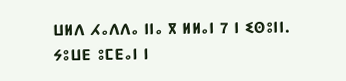ⵡⵍⴷ ⵃⴰⴷⴷⴰ ⵏⵏⴰ ⴳ ⵍⵍⴰⵏ 7 ⵏ ⵉⵙⵓⵏⵏ. ⵢⵓⵡⴹ ⵓⵎⴹⴰⵏ ⵏ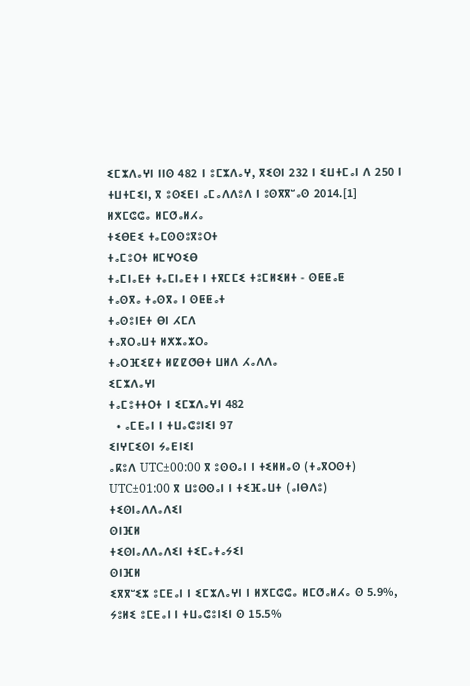ⵉⵎⵣⴷⴰⵖⵏ ⵏⵏⵙ 482 ⵏ ⵓⵎⵣⴷⴰⵖ, ⴳⵉⵙⵏ 232 ⵏ ⵉⵡⵜⵎⴰⵏ ⴷ 250 ⵏ ⵜⵡⵜⵎⵉⵏ, ⴳ ⵓⵙⵉⴹⵏ ⴰⵎⴰⴷⴷⵓⴷ ⵏ ⵓⵙⴳⴳⵯⴰⵙ 2014.[1]
ⵍⵅⵎⵛⵛⴰ ⵍⵎⵚⴰⵍⵃⴰ
ⵜⵉⴱⴹⵉ ⵜⴰⵎⵙⵙⵓⴳⵓⵔⵜ
ⵜⴰⵎⵓⵔⵜ ⵍⵎⵖⵔⵉⴱ
ⵜⴰⵎⵏⴰⴹⵜ ⵜⴰⵎⵏⴰⴹⵜ ⵏ ⵜⴳⵎⵎⵉ ⵜⵓⵎⵍⵉⵍⵜ - ⵙⵟⵟⴰⵟ
ⵜⴰⵙⴳⴰ ⵜⴰⵙⴳⴰ ⵏ ⵙⵟⵟⴰⵜ
ⵜⴰⵙⵓⵏⴹⵜ ⴱⵏ ⵃⵎⴷ
ⵜⴰⴳⵔⴰⵡⵜ ⵍⵅⵣⴰⵣⵔⴰ
ⵜⴰⵔⴼⵉⵇⵜ ⵍⵇⵇⵚⴱⵜ ⵡⵍⴷ ⵃⴰⴷⴷⴰ
ⵉⵎⵣⴷⴰⵖⵏ
ⵜⴰⵎⵓⵜⵜⵔⵜ ⵏ ⵉⵎⵣⴷⴰⵖⵏ 482
  • ⴰⵎⴹⴰⵏ ⵏ ⵜⵡⴰⵛⵓⵏⵉⵏ 97
ⵉⵏⵖⵎⵉⵙⵏ ⵢⴰⴹⵏⵉⵏ
ⴰⴽⵓⴷ UTC±00:00 ⴳ ⵓⵙⵙⴰⵏ ⵏ ⵜⵉⵍⵍⴰⵙ (ⵜⴰⴳⵔⵙⵜ)
UTC±01:00 ⴳ ⵡⵓⵙⵙⴰⵏ ⵏ ⵜⵉⴼⴰⵡⵜ (ⴰⵏⴱⴷⵓ)
ⵜⵉⵙⵏⴰⴷⴷⴰⴷⵉⵏ
ⵙⵏⴼⵍ
ⵜⵉⵙⵏⴰⴷⴷⴰⴷⵉⵏ ⵜⵉⵎⴰⵜⴰⵢⵉⵏ
ⵙⵏⴼⵍ
ⵉⴳⴳⵯⵉⵣ ⵓⵎⴹⴰⵏ ⵏ ⵉⵎⵣⴷⴰⵖⵏ ⵏ ⵍⵅⵎⵛⵛⴰ ⵍⵎⵚⴰⵍⵃⴰ ⵙ 5.9%, ⵢⵓⵍⵉ ⵓⵎⴹⴰⵏ ⵏ ⵜⵡⴰⵛⵓⵏⵉⵏ ⵙ 15.5%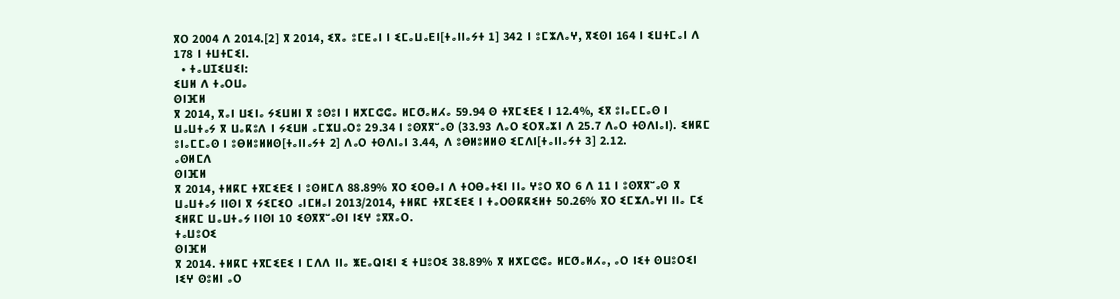ⴳⵔ 2004 ⴷ 2014.[2] ⴳ 2014, ⵉⴳⴰ ⵓⵎⴹⴰⵏ ⵏ ⵉⵎⴰⵡⴰⴹⵏ[ⵜⴰⵏⵏⴰⵢⵜ 1] 342 ⵏ ⵓⵎⵣⴷⴰⵖ, ⴳⵉⵙⵏ 164 ⵏ ⵉⵡⵜⵎⴰⵏ ⴷ 178 ⵏ ⵜⵡⵜⵎⵉⵏ.
  • ⵜⴰⵡⵊⵉⵡⵉⵏ:
ⵉⵡⵍ ⴷ ⵜⴰⵔⵡⴰ
ⵙⵏⴼⵍ
ⴳ 2014, ⴳⴰⵏ ⵡⵉⵏⴰ ⵢⵉⵡⵍⵏ ⴳ ⵓⵙⵓⵏ ⵏ ⵍⵅⵎⵛⵛⴰ ⵍⵎⵚⴰⵍⵃⴰ 59.94 ⵙ ⵜⴳⵎⵉⴹⵉ ⵏ 12.4%, ⵉⴳ ⵓⵏⴰⵎⵎⴰⵙ ⵏ ⵡⴰⵡⵜⴰⵢ ⴳ ⵡⴰⴽⵓⴷ ⵏ ⵢⵉⵡⵍ ⴰⵎⵣⵡⴰⵔⵓ 29.34 ⵏ ⵓⵙⴳⴳⵯⴰⵙ (33.93 ⴷⴰⵔ ⵉⵔⴳⴰⵣⵏ ⴷ 25.7 ⴷⴰⵔ ⵜⵙⴷⵏⴰⵏ). ⵉⵍⴽⵎ ⵓⵏⴰⵎⵎⴰⵙ ⵏ ⵓⴱⵍⵓⵍⵍⵙ[ⵜⴰⵏⵏⴰⵢⵜ 2] ⴷⴰⵔ ⵜⵙⴷⵏⴰⵏ 3.44, ⴷ ⵓⴱⵍⵓⵍⵍⵙ ⵉⵎⴷⵏ[ⵜⴰⵏⵏⴰⵢⵜ 3] 2.12.
ⴰⵙⵍⵎⴷ
ⵙⵏⴼⵍ
ⴳ 2014, ⵜⵍⴽⵎ ⵜⴳⵎⵉⴹⵉ ⵏ ⵓⵙⵍⵎⴷ 88.89% ⴳⵔ ⵉⵔⴱⴰⵏ ⴷ ⵜⵔⴱⴰⵜⵉⵏ ⵏⵏⴰ ⵖⵓⵔ ⴳⵔ 6 ⴷ 11 ⵏ ⵓⵙⴳⴳⵯⴰⵙ ⴳ ⵡⴰⵡⵜⴰⵢ ⵏⵏⵙⵏ ⴳ ⵢⵉⵎⵉⵔ ⴰⵏⵎⵍⴰⵏ 2013/2014, ⵜⵍⴽⵎ ⵜⴳⵎⵉⴹⵉ ⵏ ⵜⴰⵔⵙⴽⴽⵉⵍⵜ 50.26% ⴳⵔ ⵉⵎⵣⴷⴰⵖⵏ ⵏⵏⴰ ⵎⵉ ⵉⵍⴽⵎ ⵡⴰⵡⵜⴰⵢ ⵏⵏⵙⵏ 10 ⵉⵙⴳⴳⵯⴰⵙⵏ ⵏⵉⵖ ⵓⴳⴳⴰⵔ.
ⵜⴰⵡⵓⵔⵉ
ⵙⵏⴼⵍ
ⴳ 2014. ⵜⵍⴽⵎ ⵜⴳⵎⵉⴹⵉ ⵏ ⵎⴷⴷ ⵏⵏⴰ ⵥⴹⴰⵕⵏⵉⵏ ⵉ ⵜⵡⵓⵔⵉ 38.89% ⴳ ⵍⵅⵎⵛⵛⴰ ⵍⵎⵚⴰⵍⵃⴰ, ⴰⵔ ⵏⵉⵜ ⵙⵡⵓⵔⵉⵏ ⵏⵉⵖ ⵙⵓⵍⵏ ⴰⵔ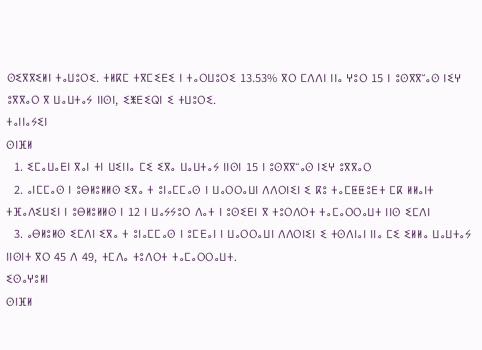ⵙⵉⴳⴳⵉⵍⵏ ⵜⴰⵡⵓⵔⵉ. ⵜⵍⴽⵎ ⵜⴳⵎⵉⴹⵉ ⵏ ⵜⴰⵔⵡⵓⵔⵉ 13.53% ⴳⵔ ⵎⴷⴷⵏ ⵏⵏⴰ ⵖⵓⵔ 15 ⵏ ⵓⵙⴳⴳⵯⴰⵙ ⵏⵉⵖ ⵓⴳⴳⴰⵔ ⴳ ⵡⴰⵡⵜⴰⵢ ⵏⵏⵙⵏ, ⵉⵥⴹⵉⵕⵏ ⵉ ⵜⵡⵓⵔⵉ.
ⵜⴰⵏⵏⴰⵢⵉⵏ
ⵙⵏⴼⵍ
  1. ⵉⵎⴰⵡⴰⴹⵏ ⴳⴰⵏ ⵜⵏ ⵡⵉⵏⵏⴰ ⵎⵉ ⵉⴳⴰ ⵡⴰⵡⵜⴰⵢ ⵏⵏⵙⵏ 15 ⵏ ⵓⵙⴳⴳⵯⴰⵙ ⵏⵉⵖ ⵓⴳⴳⴰⵔ
  2. ⴰⵏⵎⵎⴰⵙ ⵏ ⵓⴱⵍⵓⵍⵍⵙ ⵉⴳⴰ ⵜ ⵓⵏⴰⵎⵎⴰⵙ ⵏ ⵡⴰⵔⵔⴰⵡⵏ ⴷⴷⵔⵏⵉⵏ ⵉ ⴽⵓ ⵜⴰⵎⵟⵟⵓⴹⵜ ⵎⴽ ⵍⵍⴰⵏⵜ ⵜⴼⴰⴷⵉⵡⵉⵏ ⵏ ⵓⴱⵍⵓⵍⵍⵙ ⵏ 12 ⵏ ⵡⴰⵢⵢⵓⵔ ⴷⴰⵜ ⵏ ⵓⵙⵉⴹⵏ ⴳ ⵜⵓⵔⴷⵔⵜ ⵜⴰⵎⴰⵔⵔⴰⵡⵜ ⵏⵏⵙ ⵉⵎⴷⵏ
  3. ⴰⴱⵍⵓⵍⵙ ⵉⵎⴷⵏ ⵉⴳⴰ ⵜ ⵓⵏⴰⵎⵎⴰⵙ ⵏ ⵓⵎⴹⴰⵏ ⵏ ⵡⴰⵔⵔⴰⵡⵏ ⴷⴷⵔⵏⵉⵏ ⵉ ⵜⵙⴷⵏⴰⵏ ⵏⵏⴰ ⵎⵉ ⵉⵍⵍⴰ ⵡⴰⵡⵜⴰⵢ ⵏⵏⵙⵏⵜ ⴳⵔ 45 ⴷ 49, ⵜⵎⴷⴰ ⵜⵓⴷⵔⵜ ⵜⴰⵎⴰⵔⵔⴰⵡⵜ.
ⵉⵙⴰⵖⵓⵍⵏ
ⵙⵏⴼⵍ